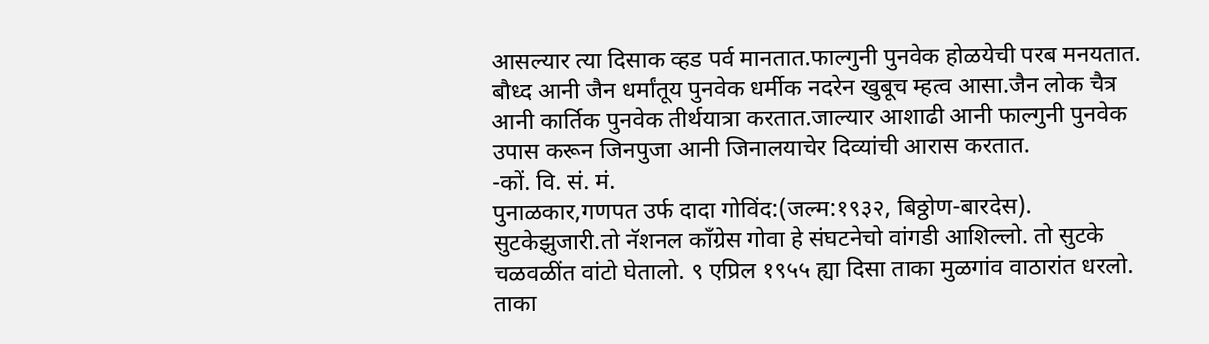आसल्यार त्या दिसाक व्हड पर्व मानतात.फाल्गुनी पुनवेक होळयेची परब मनयतात.
बौध्द आनी जैन धर्मांतूय पुनवेक धर्मीक नदरेन खुबूच म्हत्व आसा.जैन लोक चैत्र आनी कार्तिक पुनवेक तीर्थयात्रा करतात.जाल्यार आशाढी आनी फाल्गुनी पुनवेक उपास करून जिनपुजा आनी जिनालयाचेर दिव्यांची आरास करतात.
-कों. वि. सं. मं.
पुनाळकार,गणपत उर्फ दादा गोविंद:(जल्म:१९३२, बिठ्ठोण-बारदेस).
सुटकेझुजारी.तो नॅशनल कॉंग्रेस गोवा हे संघटनेचो वांगडी आशिल्लो. तो सुटके चळवळींत वांटो घेतालो. ९ एप्रिल १९५५ ह्या दिसा ताका मुळगांव वाठारांत धरलो. ताका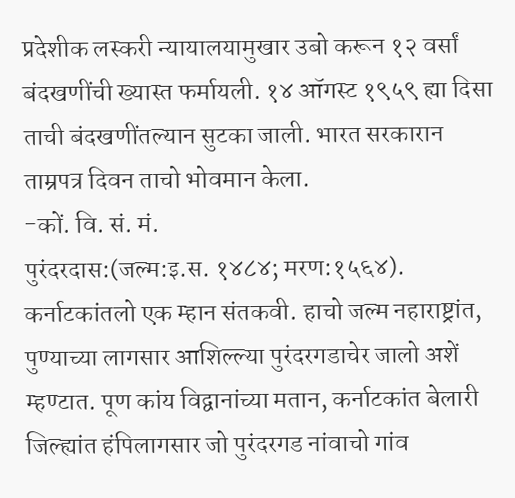प्रदेशीक लस्करी न्यायालयामुखार उबो करून १२ वर्सां बंदखणींची ख्यास्त फर्मायली. १४ ऑगस्ट १९५९ ह्या दिसा ताची बंदखणींतल्यान सुटका जाली. भारत सरकारान ताम्रपत्र दिवन ताचो भोवमान केला.
-कों. वि. सं. मं.
पुरंदरदास:(जल्म:इ.स. १४८४; मरण:१५६४).
कर्नाटकांतलो एक म्हान संतकवी. हाचो जल्म नहाराष्ट्रांत, पुण्याच्या लागसार आशिल्ल्या पुरंदरगडाचेर जालो अशें म्हण्टात. पूण कांय विद्वानांच्या मतान, कर्नाटकांत बेलारी जिल्ह्यांत हंपिलागसार जो पुरंदरगड नांवाचो गांव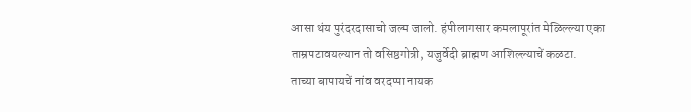आसा थंय पुरंदरदासाचो जल्म जालो. हंपीलागसार कमलापूरांत मेळिल्ल्या एका ताम्रपटावयल्यान तो वसिष्ठगोत्री, यजुर्वेदी ब्राह्मण आशिल्ल्याचें कळटा.
ताच्या बापायचें नांव वरदप्पा नायक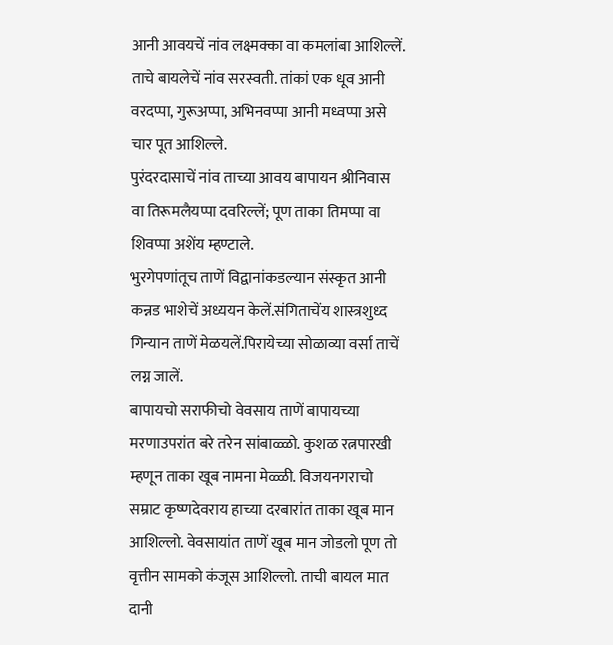आनी आवयचें नांव लक्ष्मक्का वा कमलांबा आशिल्लें. ताचे बायलेचें नांव सरस्वती. तांकां एक धूव आनी वरदप्पा, गुरूअप्पा, अभिनवप्पा आनी मध्वप्पा असे चार पूत आशिल्ले.
पुरंदरदासाचें नांव ताच्या आवय बापायन श्रीनिवास वा तिरूमलैयप्पा दवरिल्लें; पूण ताका तिमप्पा वा शिवप्पा अशेंय म्हण्टाले.
भुरगेपणांतूच ताणें विद्वानांकडल्यान संस्कृत आनी कन्नड भाशेचें अध्ययन केलें.संगिताचेंय शास्त्रशुध्द गिन्यान ताणें मेळयलें.पिरायेच्या सोळाव्या वर्सा ताचें लग्न जालें.
बापायचो सराफीचो वेवसाय ताणें बापायच्या मरणाउपरांत बरे तरेन सांबाळ्ळो. कुशळ रत्नपारखी म्हणून ताका खूब नामना मेळ्ळी. विजयनगराचो सम्राट कृष्णदेवराय हाच्या दरबारांत ताका खूब मान आशिल्लो. वेवसायांत ताणें खूब मान जोडलो पूण तो वृत्तीन सामको कंजूस आशिल्लो. ताची बायल मात दानी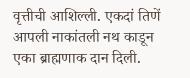वृत्तीची आशिल्ली. एकदां तिणें आपली नाकांतली नथ काडून एका ब्राह्मणाक दान दिली.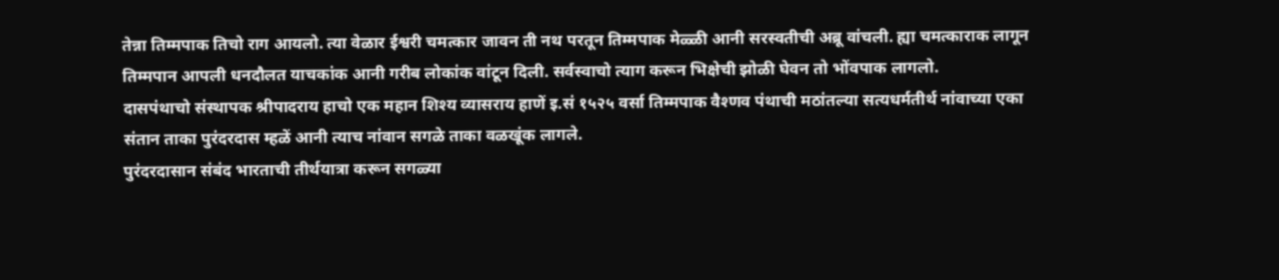तेन्ना तिम्मपाक तिचो राग आयलो. त्या वेळार ईश्वरी चमत्कार जावन ती नथ परतून तिम्मपाक मेळ्ळी आनी सरस्वतीची अब्रू वांचली. ह्या चमत्काराक लागून तिम्मपान आपली धनदौलत याचकांक आनी गरीब लोकांक वांटून दिली. सर्वस्वाचो त्याग करून भिक्षेची झोळी घेवन तो भोंवपाक लागलो.
दासपंथाचो संस्थापक श्रीपादराय हाचो एक महान शिश्य व्यासराय हाणें इ.सं १५२५ वर्सा तिम्मपाक वैश्णव पंथाची मठांतल्या सत्यधर्मतीर्थ नांवाच्या एका संतान ताका पुरंदरदास म्हळें आनी त्याच नांवान सगळे ताका वळखूंक लागले.
पुरंदरदासान संबंद भारताची तीर्थयात्रा करून सगळ्या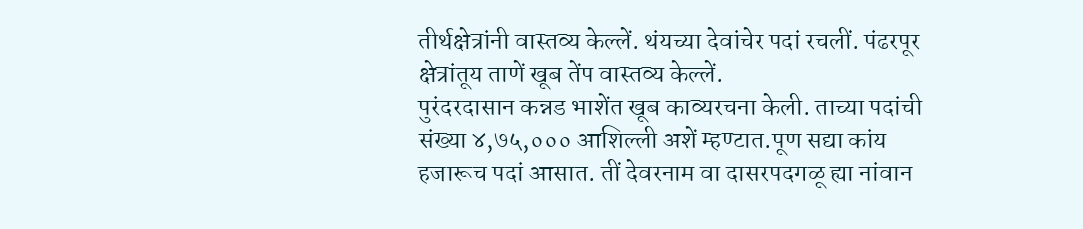तीर्थक्षेत्रांनी वास्तव्य केल्लें. थंयच्या देवांचेर पदां रचलीं. पंढरपूर क्षेत्रांतूय ताणें खूब तेंप वास्तव्य केल्लें.
पुरंदरदासान कन्नड भाशेंत खूब काव्यरचना केली. ताच्या पदांची संख्या ४,७५,००० आशिल्ली अशें म्हण्टात.पूण सद्या कांय हजारूच पदां आसात. तीं देवरनाम वा दासरपदगळू ह्या नांवान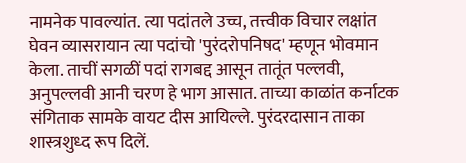नामनेक पावल्यांत. त्या पदांतले उच्च, तत्त्वीक विचार लक्षांत घेवन व्यासरायान त्या पदांचो 'पुरंदरोपनिषद' म्हणून भोवमान केला. ताचीं सगळीं पदां रागबद्द आसून तातूंत पल्लवी, अनुपल्लवी आनी चरण हे भाग आसात. ताच्या काळांत कर्नाटक संगिताक सामके वायट दीस आयिल्ले. पुरंदरदासान ताका शास्त्रशुध्द रूप दिलें.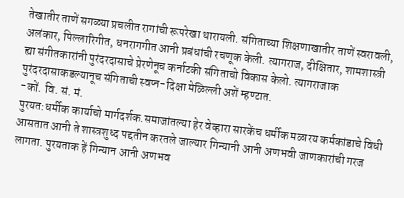तेखातीर ताणें सगळ्या प्रचलीत रागांची रूपरेखा थारायली. संगिताच्या शिक्षणाखातीर ताणें स्वरावली, अलंकार, पिल्लारिगीत, धनरागगीत आनी प्रबंधांची रचणूक केली. त्यागराज, दीक्षितार, शामशास्त्री ह्या संगीतकारांनी पुरंदरदासाचे प्रेरणेनूच कर्नाटकी संगिताचो विकास केलो. त्यागराजाक पुरंदरदासाकडल्यानूच संगिताची स्वप्न-दिक्षा मेळिल्ली अशें म्हण्टात.
-कों. वि. सं. मं.
पुरयत:धर्मीक कार्याचो मार्गदर्शक.समाजांतल्या हेर वेव्हारा सारकेंच धर्मीक मळारय कर्मकांडाचे विधी आसतात आनी ते शास्त्रशुध्द पद्दतीन करतले जाल्यार गिन्यानी आनी अणभवी जाणकारांची गरज लागता. पुरयताक हें गिन्यान आनी अणभव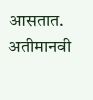आसतात. अतीमानवी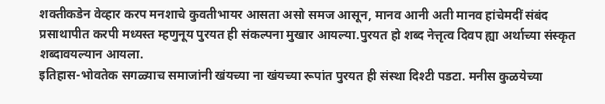शक्तीकडेन वेव्हार करप मनशाचे कुवतीभायर आसता असो समज आसून, मानव आनी अती मानव हांचेमदीं संबंद प्रसाथापीत करपी मध्यस्त म्हणुनूय पुरयत ही संकल्पना मुखार आयल्या.पुरयत हो शब्द नेत्तृत्व दिवप ह्या अर्थाच्या संस्कृत शब्दावयल्यान आयला.
इतिहास-भोवतेक सगळ्याच समाजांनी खंयच्या ना खंयच्या रूपांत पुरयत ही संस्था दिश्टी पडटा. मनीस कुळयेच्या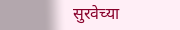सुरवेच्या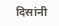दिसांनी